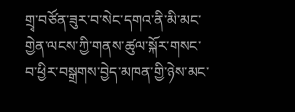གྲྭ་བཙོན་ཟུར་བ་སེང་དགའ་ནི་མི་མང་གྱེན་ལངས་ཀྱི་གནས་ཚུལ་སྐོར་གསང་བ་ཕྱིར་བསྒྲགས་བྱེད་མཁན་གྱི་ཉེས་མང་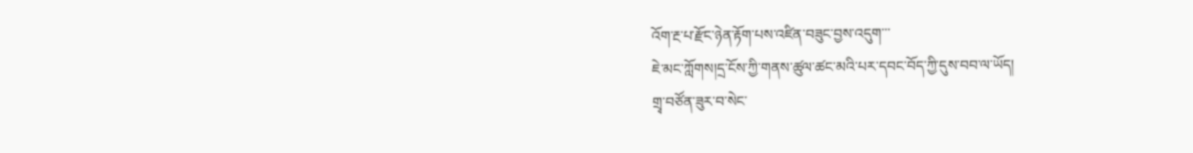འོག་རྔ་པ་རྫོང་ཉེན་རྟོག་པས་འཛིན་བཟུང་བྱས་འདུག་་་
ཇེ་མང་ཀློགས།དྲ་ངོས་ཀྱི་གནས་ཚུལ་ཚང་མའི་པར་དབང་བོད་ཀྱི་དུས་བབ་ལ་ཡོད།
གྲྭ་བཙོན་ཟུར་བ་སེང་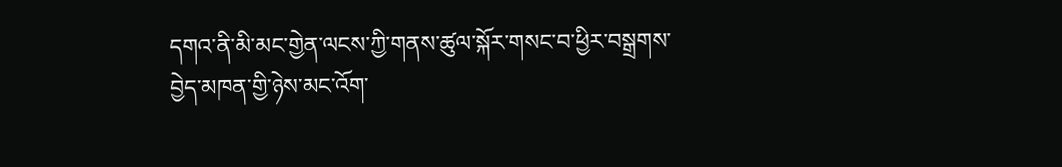དགའ་ནི་མི་མང་གྱེན་ལངས་ཀྱི་གནས་ཚུལ་སྐོར་གསང་བ་ཕྱིར་བསྒྲགས་བྱེད་མཁན་གྱི་ཉེས་མང་འོག་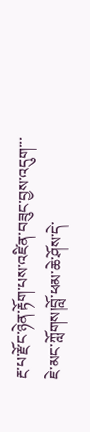རྔ་པ་རྫོང་ཉེན་རྟོག་པས་འཛིན་བཟུང་བྱས་འདུག་་་
ཇེ་མང་ཀློགས།བློ་ཕམ་ཆེ་ཤོས་དེ་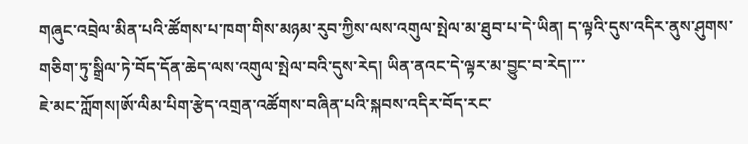གཞུང་འབྲེལ་མིན་པའི་ཚོགས་པ་ཁག་གིས་མཉམ་རུབ་ཀྱིས་ལས་འགུལ་སྤེལ་མ་ཐུབ་པ་དེ་ཡིན། ད་ལྟའི་དུས་འདིར་ནུས་ཤུགས་གཅིག་ཏུ་སྒྲིལ་ཏེ་བོད་དོན་ཆེད་ལས་འགུལ་སྤེལ་བའི་དུས་རེད། ཡིན་ནའང་དེ་ལྟར་མ་བྱུང་བ་རེད།་་་
ཇེ་མང་ཀློགས།ཨོ་ལིམ་པིག་རྩེད་འགྲན་འཚོགས་བཞིན་པའི་སྐབས་འདིར་བོད་རང་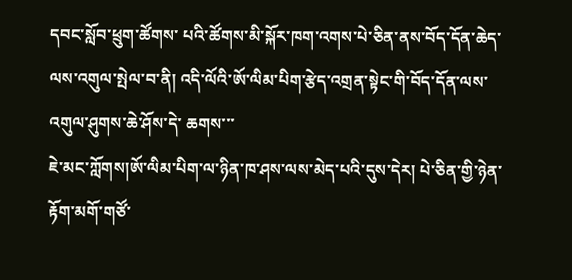དབང་སློབ་ཕྲུག་ཚོགས་ པའི་ཚོགས་མི་སྐོར་ཁག་འགས་པེ་ཅིན་ནས་བོད་དོན་ཆེད་ལས་འགུལ་སྤེལ་བ་ནི། འདི་ལོའི་ཨོ་ལིམ་པིག་རྩེད་འགྲན་སྟེང་གི་བོད་དོན་ལས་འགུལ་ཤུགས་ཆེ་ཤོས་དེ་ ཆགས་་་
ཇེ་མང་ཀློགས།ཨོ་ལིམ་པིག་ལ་ཉིན་ཁ་ཤས་ལས་མེད་པའི་དུས་དེར། པེ་ཅིན་གྱི་ཉེན་རྟོག་མགོ་གཙོ་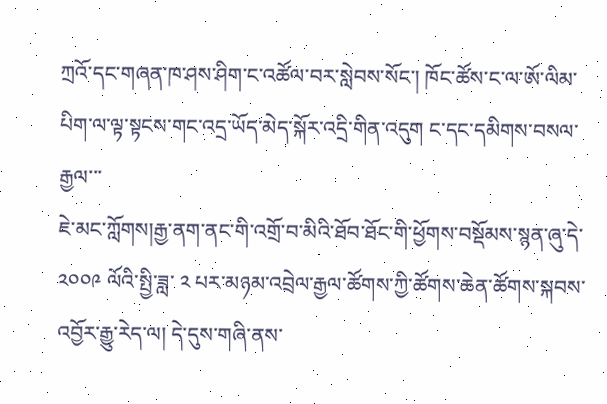ཀྲའོ་དང་གཞན་ཁ་ཤས་ཤིག་ང་འཚོལ་བར་སླེབས་སོང་། ཁོང་ཚོས་ང་ལ་ཨོ་ལིམ་པིག་ལ་ལྟ་སྟངས་གང་འདྲ་ཡོད་མེད་སྐོར་འདྲི་གིན་འདུག ང་དང་དམིགས་བསལ་རྒྱལ་་་
ཇེ་མང་ཀློགས།རྒྱ་ནག་ནང་གི་འགྲོ་བ་མིའི་ཐོབ་ཐོང་གི་ཕྱོགས་བསྡོམས་སྙན་ཞུ་དེ་ ༢༠༠༩ ལོའི་སྤྱི་ཟླ་ ༢ པར་མཉམ་འབྲེལ་རྒྱལ་ཚོགས་ཀྱི་ཚོགས་ཆེན་ཚོགས་སྐབས་འབྱོར་རྒྱུ་རེད་ལ། དེ་དུས་གཞི་ནས་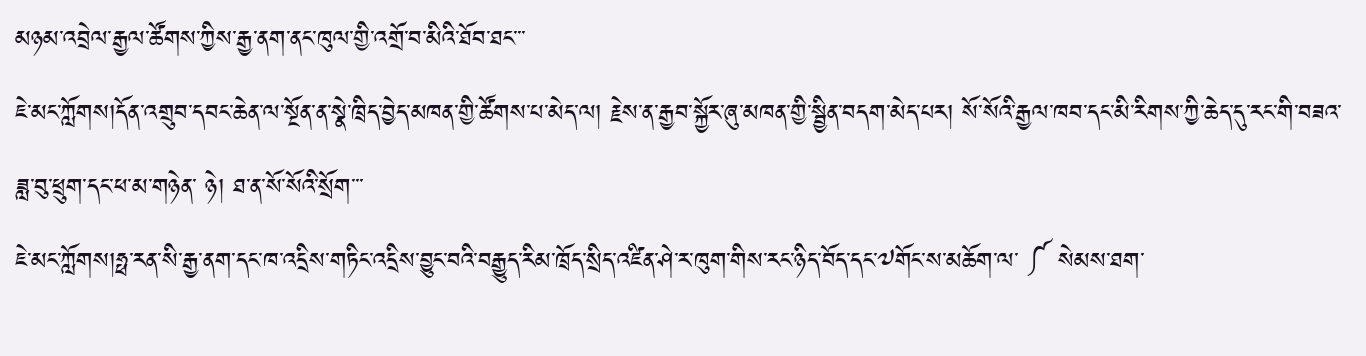མཉམ་འབྲེལ་རྒྱལ་ཚོགས་ཀྱིས་རྒྱ་ནག་ནང་ཁུལ་གྱི་འགྲོ་བ་མིའི་ཐོབ་ཐང་་་
ཇེ་མང་ཀློགས།དོན་འགྲུབ་དབང་ཆེན་ལ་སྔོན་ན་སྣེ་ཁྲིད་བྱེད་མཁན་གྱི་ཚོགས་པ་མེད་ལ། རྗེས་ན་རྒྱབ་སྐྱོར་ཞུ་མཁན་གྱི་སྦྱིན་བདག་མེད་པར། སོ་སོའི་རྒྱལ་ཁབ་དང་མི་རིགས་ཀྱི་ཆེད་དུ་རང་གི་བཟའ་ཟླ་བུ་ཕྲུག་དང་ཕ་མ་གཉེན་ ཉེ། ཐ་ན་སོ་སོའི་སྲོག་་་
ཇེ་མང་ཀློགས།ཧྥ་རན་སི་རྒྱ་ནག་དང་ཁ་འདྲིས་གཏིང་འདྲིས་བྱུང་བའི་བརྒྱུད་རིམ་ཁྲོད་སྲིད་འཛིན་ཤེ་ར་ཁུག་གིས་རང་ཉིད་བོད་དང་༧གོང་ས་མཆོག་ལ་ ༼ སེམས་ཐག་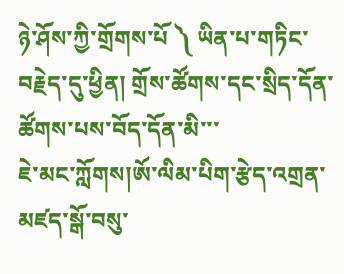ཉེ་ཤོས་ཀྱི་གྲོགས་པོ ༽ ཡིན་པ་གཏིང་བརྗེད་དུ་ཕྱིན། གྲོས་ཚོགས་དང་སྲིད་དོན་ཚོགས་པས་བོད་དོན་མི་་་
ཇེ་མང་ཀློགས།ཨོ་ལིམ་པིག་རྩེད་འགྲན་མཛད་སྒོ་བསུ་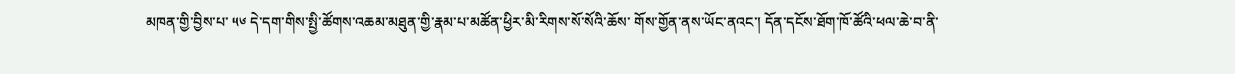མཁན་གྱི་བྱིས་པ་ ༥༦ དེ་དག་གིས་སྤྱི་ཚོགས་འཆམ་མཐུན་གྱི་རྣམ་པ་མཚོན་ཕྱིར་མི་རིགས་སོ་སོའི་ཆོས་ གོས་གྱོན་ནས་ཡོང་ནའང་། དོན་དངོས་ཐོག་ཁོ་ཚོའི་ཕལ་ཆེ་བ་ནི་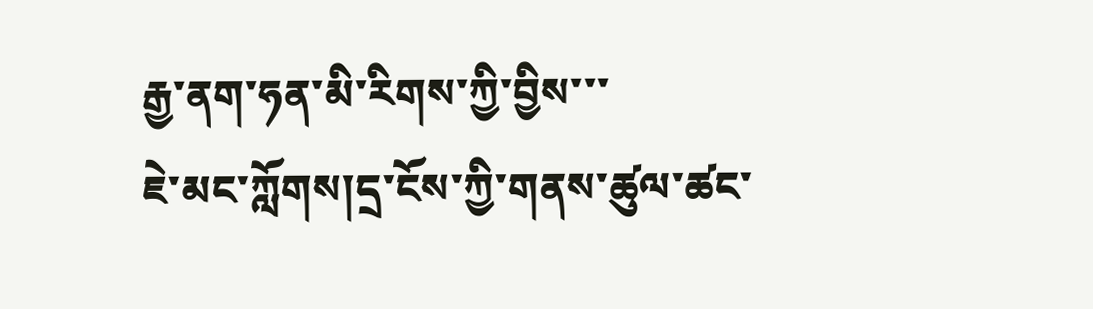རྒྱ་ནག་ཧན་མི་རིགས་ཀྱི་བྱིས་་་
ཇེ་མང་ཀློགས།དྲ་ངོས་ཀྱི་གནས་ཚུལ་ཚང་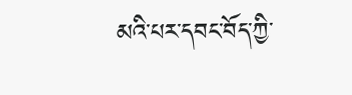མའི་པར་དབང་བོད་ཀྱི་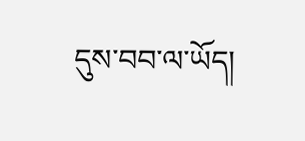དུས་བབ་ལ་ཡོད།